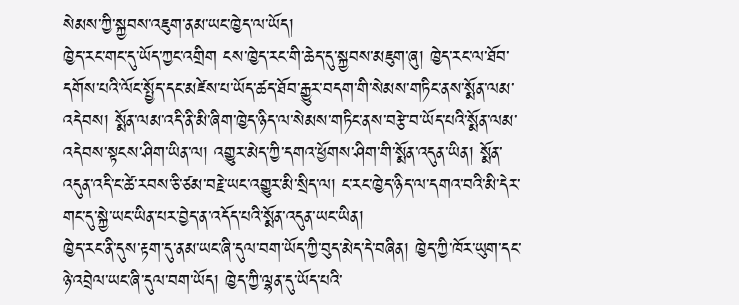སེམས་ཀྱི་སྐྱབས་འཇུག་ནམ་ཡང་ཁྱེད་ལ་ཡོད།
ཁྱེད་རང་གང་དུ་ཡོད་ཀྱང་འགྲིག ངས་ཁྱེད་རང་གི་ཆེད་དུ་སྐྱབས་མཇུག་ཞུ། ཁྱེད་རང་ལ་ཐོབ་དགོས་པའི་ལོང་སྤྱོད་དང་མཛེས་པ་ཡོད་ཚད་ཐོབ་རྒྱུར་བདག་གི་སེམས་གཏིང་ནས་སྨོན་ལམ་འདེབས། སྨོན་ལམ་འདི་ནི་མི་ཞིག་ཁྱེད་ཉིད་ལ་སེམས་གཏིང་ནས་བརྩེ་བ་ཡོད་པའི་སྨོན་ལམ་འདེབས་སྟངས་ཤིག་ཡིན་ལ། འགྱུར་མེད་ཀྱི་དགའ་ཕྱོགས་ཤིག་གི་སྨོན་འདུན་ཡིན། སྨོན་འདུན་འདི་ང་ཚེ་རབས་ཅི་ཙམ་བརྗེ་ཡང་འགྱུར་མི་སྲིད་ལ། ང་རང་ཁྱེད་ཉིད་ལ་དགའ་བའི་མི་དེར་གང་དུ་སྐྱེ་ཡང་ཡིན་པར་བྱེད་ན་འདོད་པའི་སྨོན་འདུན་ཡང་ཡིན།
ཁྱེད་རང་ནི་དུས་རྟག་དུ་ནམ་ཡང་ཞི་དུལ་བག་ཡོད་ཀྱི་བུད་མེད་དེ་བཞིན། ཁྱེད་ཀྱི་ཁོར་ཡུག་དང་ཉེ་འབྲེལ་ཡང་ཞི་དུལ་བག་ཡོད། ཁྱེད་ཀྱི་ལྷན་དུ་ཡོད་པའི་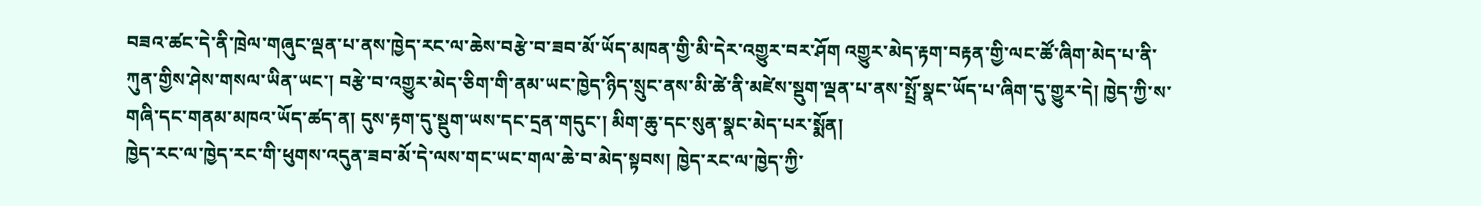བཟའ་ཚང་དེ་ནི་ཁྲེལ་གཞུང་ལྡན་པ་ནས་ཁྱེད་རང་ལ་ཆེས་བརྩེ་བ་ཟབ་མོ་ཡོད་མཁན་གྱི་མི་དེར་འགྱུར་བར་ཤོག འགྱུར་མེད་རྟག་བརྟན་གྱི་ལང་ཚོ་ཞིག་མེད་པ་ནི་ཀུན་གྱིས་ཤེས་གསལ་ཡིན་ཡང་། བརྩེ་བ་འགྱུར་མེད་ཅིག་གི་ནམ་ཡང་ཁྱེད་ཉིད་སྲུང་ནས་མི་ཚེ་ནི་མཛེས་སྡུག་ལྡན་པ་ནས་སྤྲོ་སྣང་ཡོད་པ་ཞིག་དུ་གྱུར་དེ། ཁྱེད་ཀྱི་ས་གཞི་དང་གནམ་མཁའ་ཡོད་ཚད་ན། དུས་རྟག་དུ་སྡུག་ཡས་དང་དྲན་གདུང་། མིག་ཆུ་དང་སུན་སྣང་མེད་པར་སྨོན།
ཁྱེད་རང་ལ་ཁྱེད་རང་གི་ཕུགས་འདུན་ཟབ་མོ་དེ་ལས་གང་ཡང་གལ་ཆེ་བ་མེད་སྟབས། ཁྱེད་རང་ལ་ཁྱེད་ཀྱི་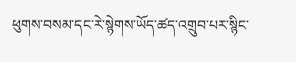ཕུགས་བསམ་དང་རེ་སྙེགས་ཡོད་ཚད་འགྲུབ་པར་སྙིང་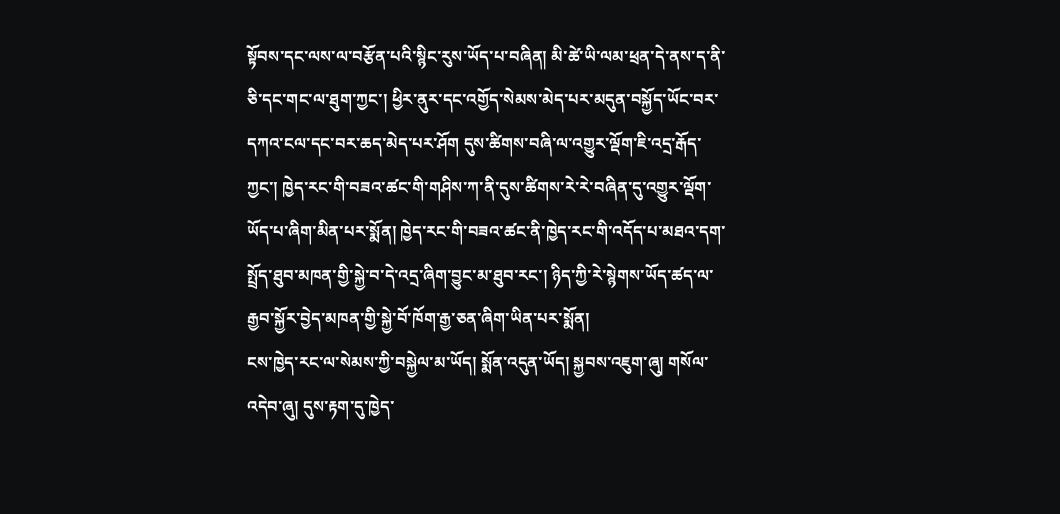སྟོབས་དང་ལས་ལ་བརྩོན་པའི་སྙིང་རུས་ཡོད་པ་བཞིན། མི་ཚེ་ཡི་ལམ་ཕྲན་དེ་ནས་ད་ནི་ཅི་དང་གང་ལ་ཐུག་ཀྱང་། ཕྱིར་ནུར་དང་འགྱོད་སེམས་མེད་པར་མདུན་བསྐྱོད་ཡོང་བར་དཀའ་ངལ་དང་བར་ཆད་མེད་པར་ཤོག དུས་ཚིགས་བཞི་ལ་འགྱུར་ལྡོག་ཇི་འདྲ་རྒོད་ཀྱང་། ཁྱེད་རང་གི་བཟའ་ཚང་གི་གཤིས་ཀ་ནི་དུས་ཚིགས་རེ་རེ་བཞིན་དུ་འགྱུར་ལྡོག་ཡོད་པ་ཞིག་མིན་པར་སྨོན། ཁྱེད་རང་གི་བཟའ་ཚང་ནི་ཁྱེད་རང་གི་འདོད་པ་མཐའ་དག་སྤྲོད་ཐུབ་མཁན་གྱི་སྐྱེ་བ་དེ་འདྲ་ཞིག་བྱུང་མ་ཐུབ་རང་། ཉིད་ཀྱི་རེ་སྙེགས་ཡོད་ཚད་ལ་རྒྱབ་སྐྱོར་བྱེད་མཁན་གྱི་སྐྱེ་བོ་ཁོག་རྒྱ་ཅན་ཞིག་ཡིན་པར་སྨོན།
ངས་ཁྱེད་རང་ལ་སེམས་ཀྱི་བསྐྱེལ་མ་ཡོད། སྨོན་འདུན་ཡོད། སྐྱབས་འཇུག་ཞུ། གསོལ་འདེབ་ཞུ། དུས་རྟག་དུ་ཁྱེད་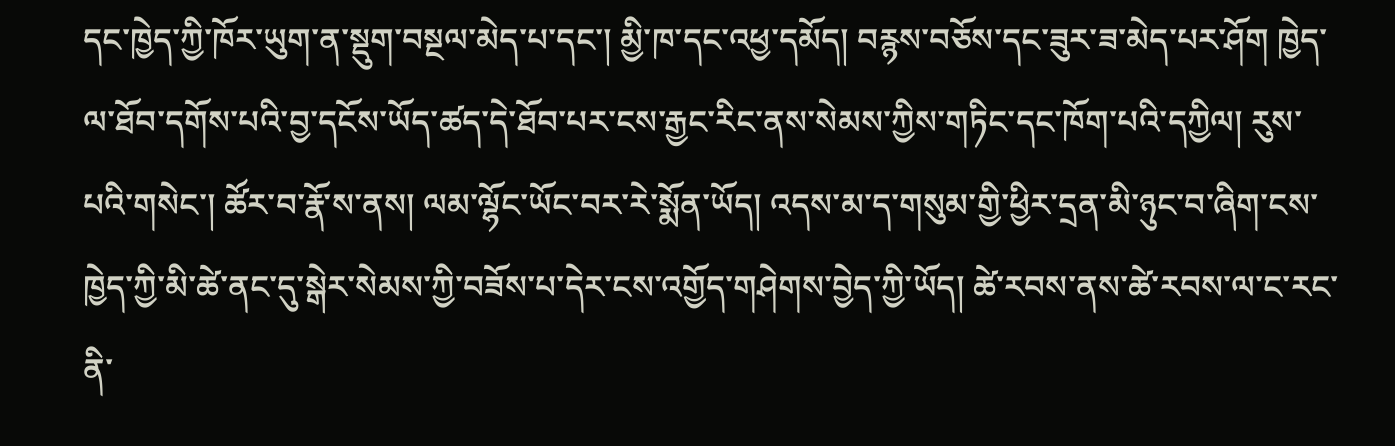དང་ཁྱེད་ཀྱི་ཁོར་ཡུག་ན་སྡུག་བསྔལ་མེད་པ་དང་། མྱི་ཁ་དང་འཕྱ་དམོད། བརྙས་བཅོས་དང་ཟུར་ཟ་མེད་པར་ཤོག ཁྱེད་ལ་ཐོབ་དགོས་པའི་བྱ་དངོས་ཡོད་ཚད་དེ་ཐོབ་པར་ངས་རྒྱང་རིང་ནས་སེམས་ཀྱིས་གཏིང་དང་ཁོག་པའི་དཀྱིལ། རུས་པའི་གསེང་། ཚོར་བ་རྣོ་ས་ནས། ལམ་ལྷོང་ཡོང་བར་རེ་སྨོན་ཡོད། འདས་མ་ད་གསུམ་གྱི་ཕྱིར་དྲན་མི་ཉུང་བ་ཞིག་ངས་ཁྱེད་ཀྱི་མི་ཚེ་ནང་དུ་སྒེར་སེམས་ཀྱི་བཟོས་པ་དེར་ངས་འགྱོད་གཤེགས་བྱེད་ཀྱི་ཡོད། ཚེ་རབས་ནས་ཚེ་རབས་ལ་ང་རང་ནི་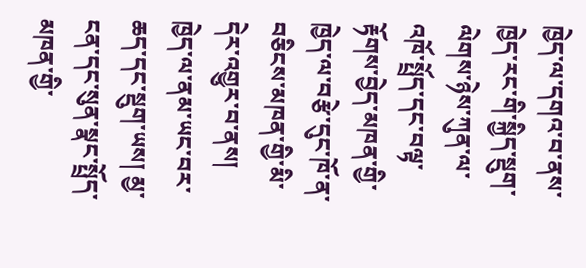ཁྱེད་ལ་དགའ་བ་ནས་ཁྱེད་རང་གི་སྐྱིད་སྡུག་ལེགས་ཉེས་ཀུན་ལ་འཁོ་སྤྲོད་དང་བལྟ་རྟོགས་བྱེད་མཁན་གྱི་ཁྱེད་ལ་བརྩེ་དུང་ཁོ་ན་བཅིངས་མཁན་གྱི་མི་དེར་འགྱུར་བ་ནས། ཁྱེད་ལ་ནམ་ཡང་བར་ཆད་དང་སྡུག་ཡས། མྱ་ངན་དང་སུན་སྣང་སྤྲོད་མཁན་གྱི་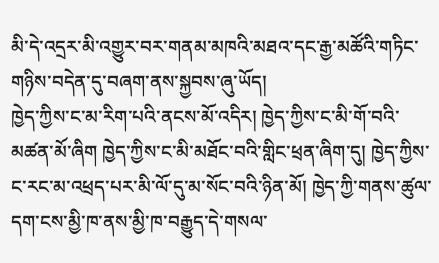མི་དེ་འདྲར་མི་འགྱུར་བར་གནམ་མཁའི་མཐའ་དང་རྒྱ་མཚོའི་གཏིང་གཉིས་བདེན་དུ་བཞག་ནས་སྐྱབས་ཞུ་ཡོད།
ཁྱེད་ཀྱིས་ང་མ་རིག་པའི་ནངས་མོ་འདིར། ཁྱེད་ཀྱིས་ང་མི་གོ་བའི་མཚན་མོ་ཞིག ཁྱེད་ཀྱིས་ང་མི་མཐོང་བའི་གླིང་ཕྲན་ཞིག་དུ། ཁྱེད་ཀྱིས་ང་རང་མ་འཕྲད་པར་མི་ལོ་དུ་མ་སོང་བའི་ཉིན་མོ། ཁྱེད་ཀྱི་གནས་ཚུལ་དག་ངས་མྱི་ཁ་ནས་མྱི་ཁ་བརྒྱུད་དེ་གསལ་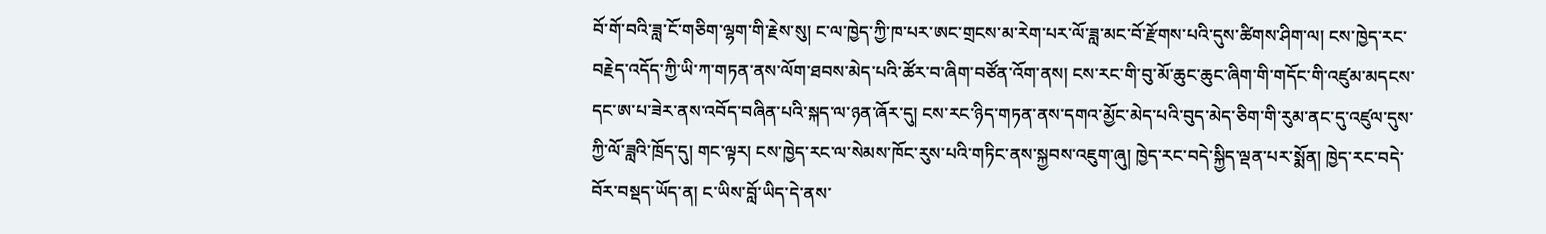བོ་གོ་བའི་ཟླ་ངོ་གཅིག་ལྷག་གི་རྗེས་སུ། ང་ལ་ཁྱེད་ཀྱི་ཁ་པར་ཨང་གྲངས་མ་རེག་པར་ལོ་ཟླ་མང་བོ་རྫོགས་པའི་དུས་ཚིགས་ཤིག་ལ། ངས་ཁྱེད་རང་བརྗེད་འདོད་ཀྱི་ཡི་ཀ་གཏན་ནས་ལོག་ཐབས་མེད་པའི་ཚོར་བ་ཞིག་བཙོན་འོག་ནས། ངས་རང་གི་བུ་མོ་ཆུང་ཆུང་ཞིག་གི་གདོང་གི་འཛུམ་མདངས་དང་ཨ་པ་ཟེར་ནས་འབོད་བཞིན་པའི་སྐད་ལ་ཉན་ཞོར་དུ། ངས་རང་ཉིད་གཏན་ནས་དགའ་མྱོང་མེད་པའི་བུད་མེད་ཅིག་གི་རུམ་ནང་དུ་འཛུལ་དུས་ཀྱི་ལོ་ཟླའི་ཁྲོད་དུ། གང་ལྟར། ངས་ཁྱེད་རང་ལ་སེམས་ཁོང་རུས་པའི་གཏིང་ནས་སྐྱབས་འཇུག་ཞུ། ཁྱེད་རང་བདེ་སྐྱིད་ལྡན་པར་སྨོན། ཁྱེད་རང་བདེ་བོར་བསྡད་ཡོད་ན། ང་ཡིས་བློ་ཡིད་དེ་ནས་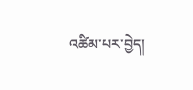འཚིམ་པར་བྱེད།